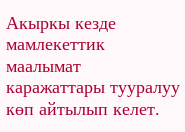Акыркы кезде мамлекеттик маалымат каражаттары тууралуу көп айтылып келет.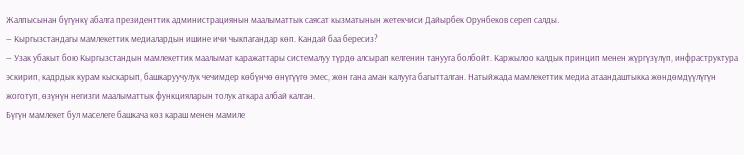Жалпысынан бүгүнкү абалга президенттик администрациянын маалыматтык саясат кызматынын жетекчиси Дайырбек Орунбеков сереп салды.
— Кыргызстандагы мамлекеттик медиалардын ишине ичи чыкпагандар көп. Кандай баа бересиз?
— Узак убакыт бою Кыргызстандын мамлекеттик маалымат каражаттары системалуу түрдө алсырап келгенин танууга болбойт. Каржылоо калдык принцип менен жүргүзүлүп, инфраструктура эскирип, кадрдык курам кыскарып, башкаруучулук чечимдер көбүнчө өнүгүүгө эмес, жөн гана аман калууга багытталган. Натыйжада мамлекеттик медиа атаандаштыкка жөндөмдүүлүгүн жоготуп, өзүнүн негизги маалыматтык функцияларын толук аткара албай калган.
Бүгүн мамлекет бул маселеге башкача көз караш менен мамиле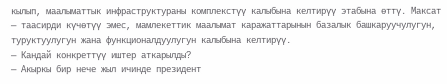кылып, маалыматтык инфраструктураны комплекстүү калыбына келтирүү этабына өттү. Максат — таасирди күчөтүү эмес, мамлекеттик маалымат каражаттарынын базалык башкаруучулугун, туруктуулугун жана функционалдуулугун калыбына келтирүү.
— Кандай конкреттүү иштер аткарылды?
— Акыркы бир нече жыл ичинде президент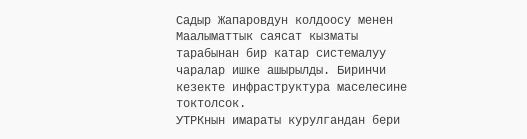Садыр Жапаровдун колдоосу менен Маалыматтык саясат кызматы тарабынан бир катар системалуу чаралар ишке ашырылды. Биринчи кезекте инфраструктура маселесине токтолсок.
УТРКнын имараты курулгандан бери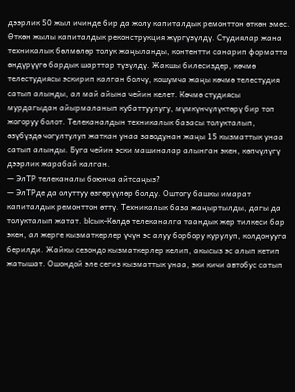дээрлик 50 жыл ичинде бир да жолу капиталдык ремонттон өткөн эмес. Өткөн жылы капиталдык реконструкция жүргүзүлдү. Студиялар жана техникалык бөлмөлөр толук жаңыланды, контентти санарип форматта өндүрүүгө бардык шарттар түзүлдү. Жакшы билесиздер, көчмө телестудиясы эскирип калган болчу, кошумча жаңы көчмө телестудия сатып алынды, ал май айына чейин келет. Көчмө студиясы мурдагыдан айырмаланып кубаттуулугу, мүмкүнчүлүктөрү бир топ жогоруу болот. Телеканалдын техникалык базасы толукталып, өзүбүздө чогултулуп жаткан унаа заводунан жаңы 15 кызматтык унаа сатып алынды. Буга чейин эски машиналар алынган экен, көпчүлүгү дээрлик жарабай калган.
— ЭлТР телеканалы боюнча айтсаңыз?
— ЭлТРде да олуттуу өзгөрүүлөр болду. Оштогу башкы имарат капиталдык ремонттон өттү. Техникалык база жаңыртылды, дагы да толукталып жатат. Ысык-Көлдө телеканалга таандык жер тилкеси бар экен, ал жерге кызматкерлер үчүн эс алуу борбору курулуп, колдонууга берилди. Жайкы сезондо кызматкерлер келип, акысыз эс алып кетип жатышат. Ошондой эле сегиз кызматтык унаа, эки кичи автобус сатып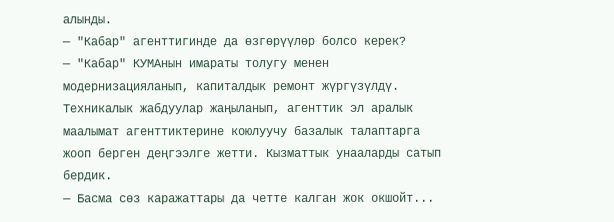алынды.
— "Кабар" агенттигинде да өзгөрүүлөр болсо керек?
— "Кабар" КУМАнын имараты толугу менен модернизацияланып, капиталдык ремонт жүргүзүлдү. Техникалык жабдуулар жаңыланып, агенттик эл аралык маалымат агенттиктерине коюлуучу базалык талаптарга жооп берген деңгээлге жетти. Кызматтык унааларды сатып бердик.
— Басма сөз каражаттары да четте калган жок окшойт...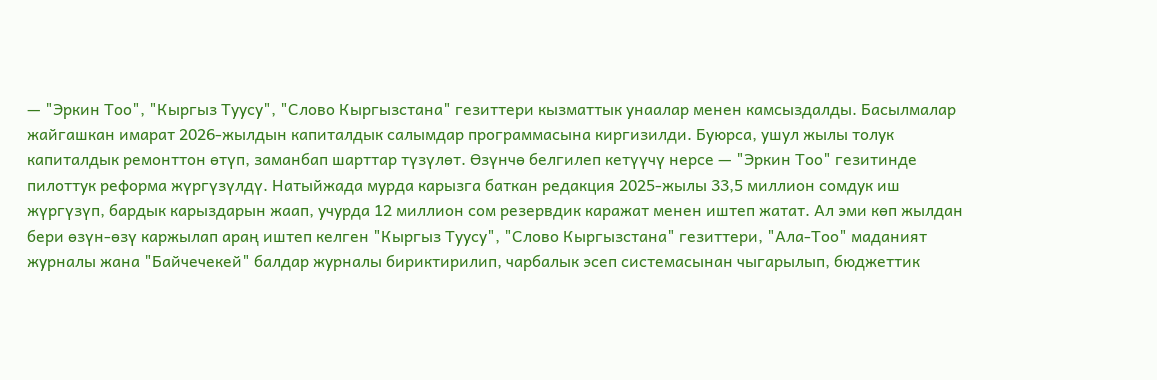— "Эркин Тоо", "Кыргыз Туусу", "Слово Кыргызстана" гезиттери кызматтык унаалар менен камсыздалды. Басылмалар жайгашкан имарат 2026-жылдын капиталдык салымдар программасына киргизилди. Буюрса, ушул жылы толук капиталдык ремонттон өтүп, заманбап шарттар түзүлөт. Өзүнчө белгилеп кетүүчү нерсе — "Эркин Тоо" гезитинде пилоттук реформа жүргүзүлдү. Натыйжада мурда карызга баткан редакция 2025-жылы 33,5 миллион сомдук иш жүргүзүп, бардык карыздарын жаап, учурда 12 миллион сом резервдик каражат менен иштеп жатат. Ал эми көп жылдан бери өзүн-өзү каржылап араң иштеп келген "Кыргыз Туусу", "Слово Кыргызстана" гезиттери, "Ала-Тоо" маданият журналы жана "Байчечекей" балдар журналы бириктирилип, чарбалык эсеп системасынан чыгарылып, бюджеттик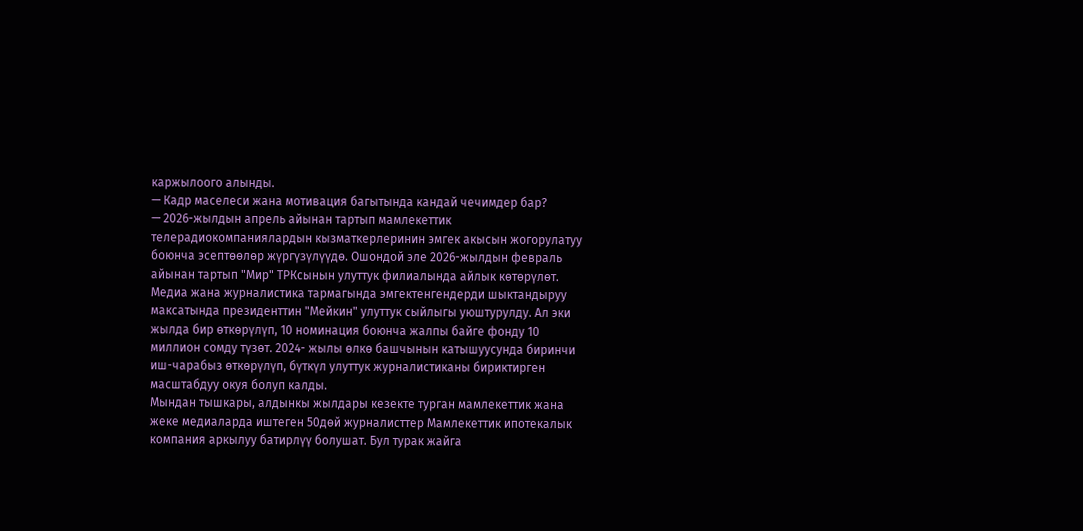каржылоого алынды.
— Кадр маселеси жана мотивация багытында кандай чечимдер бар?
— 2026-жылдын апрель айынан тартып мамлекеттик телерадиокомпаниялардын кызматкерлеринин эмгек акысын жогорулатуу боюнча эсептөөлөр жүргүзүлүүдө. Ошондой эле 2026-жылдын февраль айынан тартып "Мир" ТРКсынын улуттук филиалында айлык көтөрүлөт.
Медиа жана журналистика тармагында эмгектенгендерди шыктандыруу максатында президенттин "Мейкин" улуттук сыйлыгы уюштурулду. Ал эки жылда бир өткөрүлүп, 10 номинация боюнча жалпы байге фонду 10 миллион сомду түзөт. 2024- жылы өлкө башчынын катышуусунда биринчи иш-чарабыз өткөрүлүп, бүткүл улуттук журналистиканы бириктирген масштабдуу окуя болуп калды.
Мындан тышкары, алдынкы жылдары кезекте турган мамлекеттик жана жеке медиаларда иштеген 50дөй журналисттер Мамлекеттик ипотекалык компания аркылуу батирлүү болушат. Бул турак жайга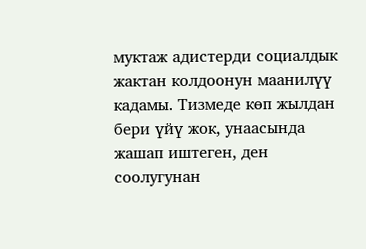муктаж адистерди социалдык жактан колдоонун маанилүү кадамы. Тизмеде көп жылдан бери үйү жок, унаасында жашап иштеген, ден соолугунан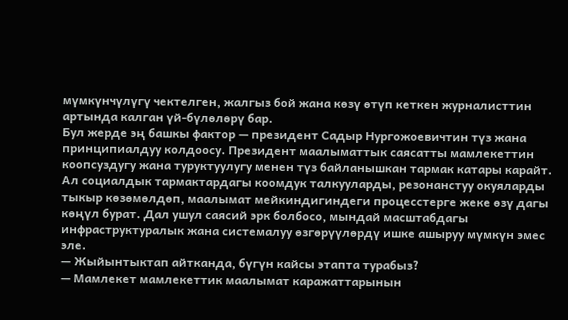мүмкүнчүлүгү чектелген, жалгыз бой жана көзү өтүп кеткен журналисттин артында калган үй-бүлөлөрү бар.
Бул жерде эң башкы фактор — президент Садыр Нургожоевичтин түз жана принципиалдуу колдоосу. Президент маалыматтык саясатты мамлекеттин коопсуздугу жана туруктуулугу менен түз байланышкан тармак катары карайт. Ал социалдык тармактардагы коомдук талкууларды, резонанстуу окуяларды тыкыр көзөмөлдөп, маалымат мейкиндигиндеги процесстерге жеке өзү дагы көңүл бурат. Дал ушул саясий эрк болбосо, мындай масштабдагы инфраструктуралык жана системалуу өзгөрүүлөрдү ишке ашыруу мүмкүн эмес эле.
— Жыйынтыктап айтканда, бүгүн кайсы этапта турабыз?
— Мамлекет мамлекеттик маалымат каражаттарынын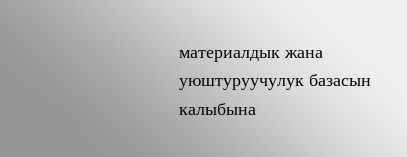материалдык жана уюштуруучулук базасын калыбына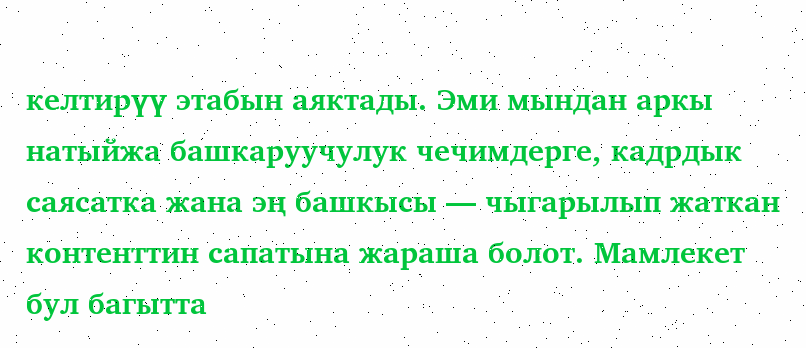келтирүү этабын аяктады. Эми мындан аркы натыйжа башкаруучулук чечимдерге, кадрдык саясатка жана эң башкысы — чыгарылып жаткан контенттин сапатына жараша болот. Мамлекет бул багытта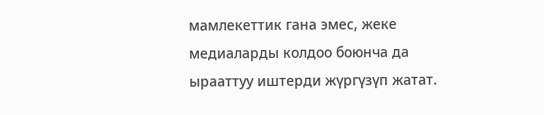мамлекеттик гана эмес, жеке медиаларды колдоо боюнча да ырааттуу иштерди жүргүзүп жатат.